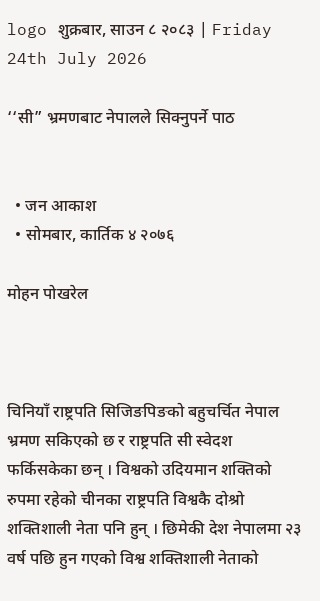logo शुक्रबार, साउन ८ २०८३ | Friday 24th July 2026

‘‘सी” भ्रमणबाट नेपालले सिक्नुपर्ने पाठ


  • जन आकाश
  • सोमबार, कार्तिक ४ २०७६

मोहन पोखरेल



चिनियाँ राष्ट्रपति सिजिङपिङको बहुचर्चित नेपाल भ्रमण सकिएको छ र राष्ट्रपति सी स्वेदश फर्किसकेका छन् । विश्वको उदियमान शक्तिको रुपमा रहेको चीनका राष्ट्रपति विश्वकै दोश्रो शक्तिशाली नेता पनि हुन् । छिमेकी देश नेपालमा २३ वर्ष पछि हुन गएको विश्व शक्तिशाली नेताको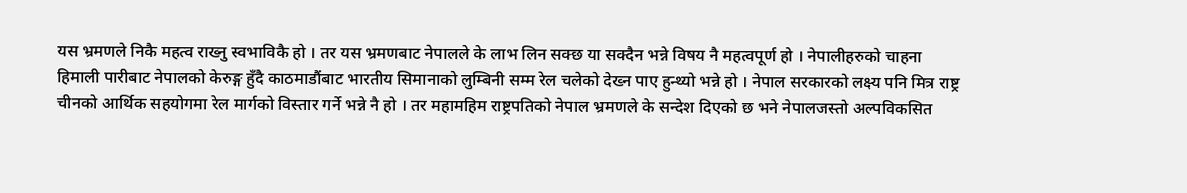यस भ्रमणले निकै महत्व राख्नु स्वभाविकै हो । तर यस भ्रमणबाट नेपालले के लाभ लिन सक्छ या सक्दैन भन्ने विषय नै महत्वपूर्ण हो । नेपालीहरुको चाहना हिमाली पारीबाट नेपालको केरुङ्ग हुँदै काठमाडौंबाट भारतीय सिमानाको लुम्बिनी सम्म रेल चलेको देख्न पाए हुन्थ्यो भन्ने हो । नेपाल सरकारको लक्ष्य पनि मित्र राष्ट्र चीनको आर्थिक सहयोगमा रेल मार्गको विस्तार गर्ने भन्ने नै हो । तर महामहिम राष्ट्रपतिको नेपाल भ्रमणले के सन्देश दिएको छ भने नेपालजस्तो अल्पविकसित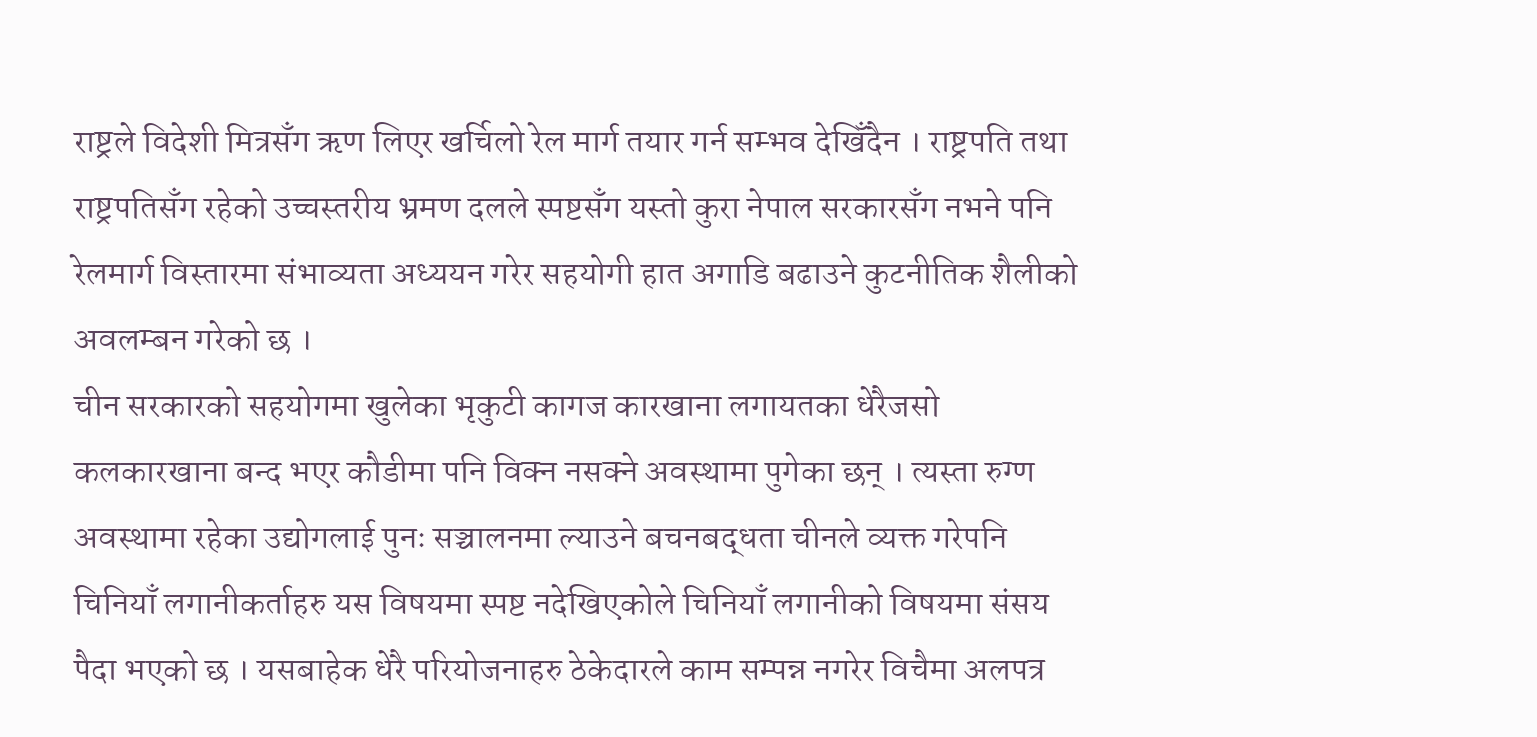राष्ट्रले विदेशी मित्रसँग ऋण लिएर खर्चिलो रेल मार्ग तयार गर्न सम्भव देखिँदैन । राष्ट्रपति तथा राष्ट्रपतिसँग रहेको उच्चस्तरीय भ्रमण दलले स्पष्टसँग यस्तो कुरा नेपाल सरकारसँग नभने पनि रेलमार्ग विस्तारमा संभाव्यता अध्ययन गरेर सहयोगी हात अगाडि बढाउने कुटनीतिक शैलीको अवलम्बन गरेको छ ।
चीन सरकारको सहयोगमा खुलेका भृकुटी कागज कारखाना लगायतका धेरैजसो कलकारखाना बन्द भएर कौडीमा पनि विक्न नसक्ने अवस्थामा पुगेका छन् । त्यस्ता रुग्ण अवस्थामा रहेका उद्योगलाई पुनः सञ्चालनमा ल्याउने बचनबद्धता चीनले व्यक्त गरेपनि चिनियाँ लगानीकर्ताहरु यस विषयमा स्पष्ट नदेखिएकोले चिनियाँ लगानीको विषयमा संसय पैदा भएको छ । यसबाहेक धेरै परियोजनाहरु ठेकेदारले काम सम्पन्न नगरेर विचैमा अलपत्र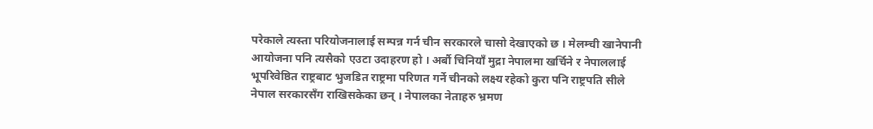परेकाले त्यस्ता परियोजनालाई सम्पन्न गर्न चीन सरकारले चासो देखाएको छ । मेलम्ची खानेपानी आयोजना पनि त्यसैको एउटा उदाहरण हो । अर्बौ चिनियाँ मुद्रा नेपालमा खर्चिने र नेपाललाई भूपरिवेष्ठित राष्ट्रबाट भुजडित राष्ट्रमा परिणत गर्ने चीनको लक्ष्य रहेको कुरा पनि राष्ट्रपति सीले नेपाल सरकारसँग राखिसकेका छन् । नेपालका नेताहरु भ्रमण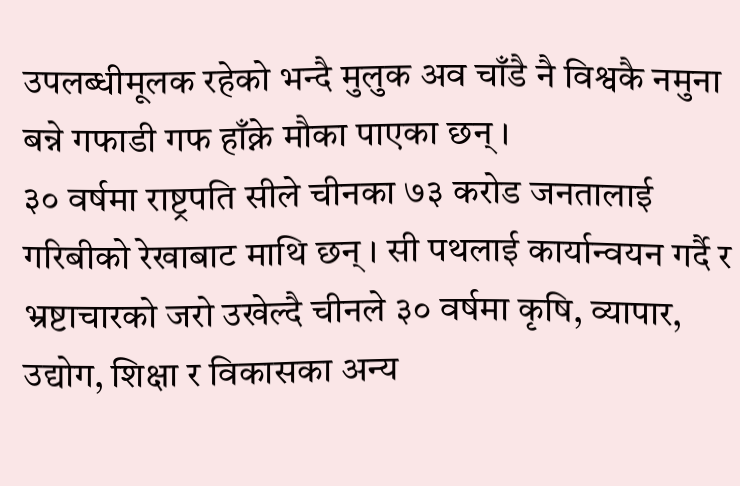उपलब्धीमूलक रहेको भन्दै मुलुक अव चाँडै नै विश्वकै नमुना बन्ने गफाडी गफ हाँक्ने मौका पाएका छन् ।
३० वर्षमा राष्ट्रपति सीले चीनका ७३ करोड जनतालाई गरिबीको रेखाबाट माथि छन् । सी पथलाई कार्यान्वयन गर्दै र भ्रष्टाचारको जरो उखेल्दै चीनले ३० वर्षमा कृषि, व्यापार, उद्योग, शिक्षा र विकासका अन्य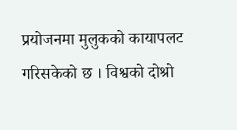प्रयोजनमा मुलुकको कायापलट गरिसकेको छ । विश्वको दोश्रो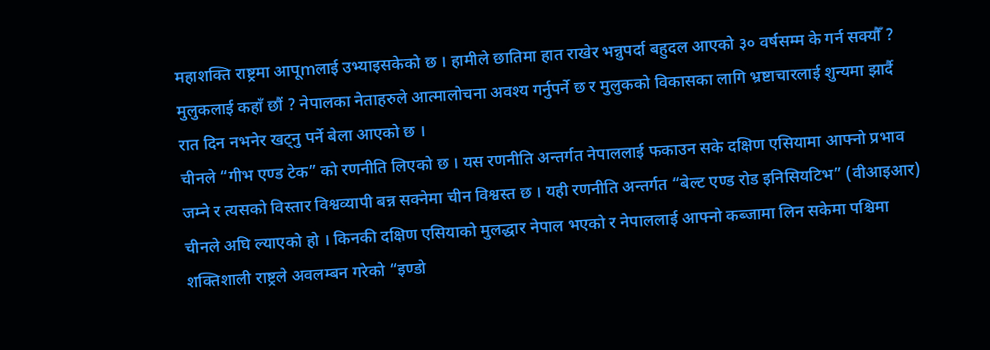महाशक्ति राष्ट्रमा आपूmलाई उभ्याइसकेको छ । हामीले छातिमा हात राखेर भन्नुपर्दा बहुदल आएको ३० वर्षसम्म के गर्न सक्यौँ ? मुलुकलाई कहाँ छौं ? नेपालका नेताहरुले आत्मालोचना अवश्य गर्नुपर्ने छ र मुलुकको विकासका लागि भ्रष्टाचारलाई शुन्यमा झार्दै रात दिन नभनेर खट्नु पर्ने बेला आएको छ ।
चीनले “गीभ एण्ड टेक” को रणनीति लिएको छ । यस रणनीति अन्तर्गत नेपाललाई फकाउन सके दक्षिण एसियामा आफ्नो प्रभाव जम्ने र त्यसको विस्तार विश्वव्यापी बन्न सक्नेमा चीन विश्वस्त छ । यही रणनीति अन्तर्गत “बेल्ट एण्ड रोड इनिसियटिभ” (वीआइआर) चीनले अघि ल्याएको हो । किनकी दक्षिण एसियाको मुलद्धार नेपाल भएको र नेपाललाई आफ्नो कब्जामा लिन सकेमा पश्चिमा शक्तिशाली राष्ट्रले अवलम्बन गरेको “इण्डो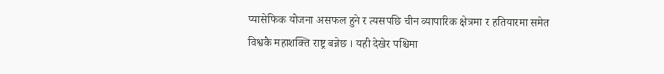प्यासेफिक योजना असफल हुने र त्यसपछि चीन व्यापारिक क्षेत्रमा र हतियारमा समेत विश्वकै महाशक्ति राष्ट्र बन्नेछ । यही देखेर पश्चिमा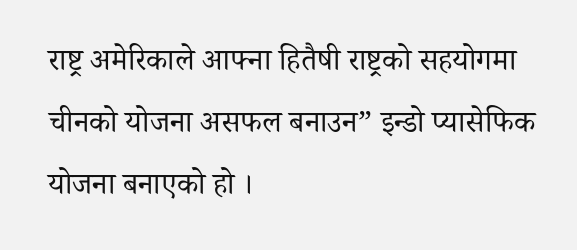राष्ट्र अमेरिकाले आफ्ना हितैषी राष्ट्रको सहयोगमा चीनको योजना असफल बनाउन” इन्डो प्यासेफिक योजना बनाएको हो ।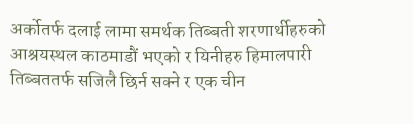अर्कोतर्फ दलाई लामा समर्थक तिब्बती शरणार्थीहरुको आश्रयस्थल काठमाडौं भएको र यिनीहरु हिमालपारी तिब्बततर्फ सजिलै छिर्न सक्ने र एक चीन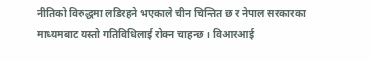नीतिको विरुद्धमा लडिरहने भएकाले चीन चिन्तित छ र नेपाल सरकारका माध्यमबाट यस्तो गतिविधिलाई रोक्न चाहन्छ । विआरआई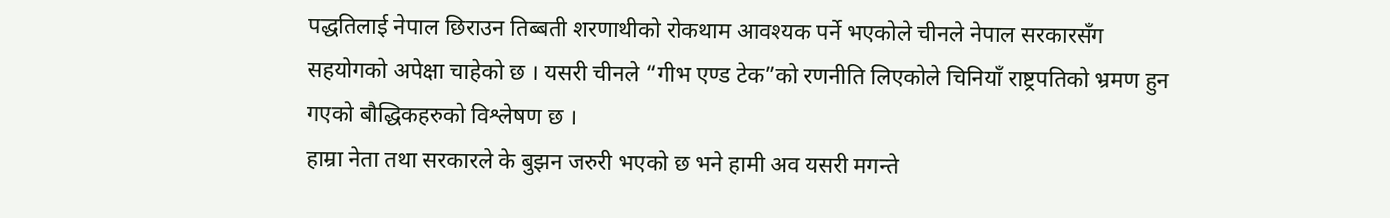पद्धतिलाई नेपाल छिराउन तिब्बती शरणाथीको रोकथाम आवश्यक पर्ने भएकोले चीनले नेपाल सरकारसँग सहयोगको अपेक्षा चाहेको छ । यसरी चीनले “गीभ एण्ड टेक”को रणनीति लिएकोले चिनियाँ राष्ट्रपतिको भ्रमण हुन गएको बौद्धिकहरुको विश्लेषण छ ।
हाम्रा नेता तथा सरकारले के बुझन जरुरी भएको छ भने हामी अव यसरी मगन्ते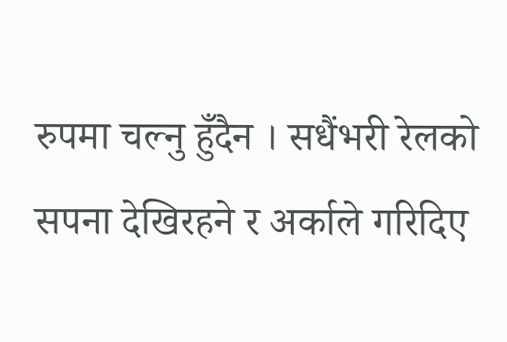रुपमा चल्नु हुँदैन । सधैंभरी रेलको सपना देखिरहने र अर्काले गरिदिए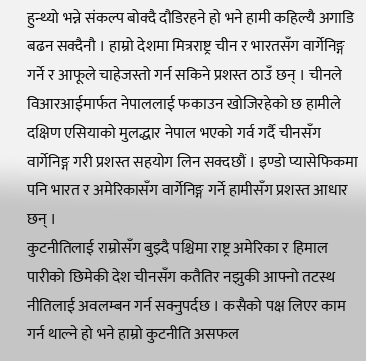हुन्थ्यो भन्ने संकल्प बोक्दै दौडिरहने हो भने हामी कहिल्यै अगाडि बढन सक्दैनौ । हाम्रो देशमा मित्रराष्ट्र चीन र भारतसँग वार्गेनिङ्ग गर्ने र आफूले चाहेजस्तो गर्न सकिने प्रशस्त ठाउँ छन् । चीनले विआरआईमार्फत नेपाललाई फकाउन खोजिरहेको छ हामीले दक्षिण एसियाको मुलद्धार नेपाल भएको गर्व गर्दै चीनसँग वार्गेनिङ्ग गरी प्रशस्त सहयोग लिन सक्दछौं । इण्डो प्यासेफिकमा पनि भारत र अमेरिकासँग वार्गेनिङ्ग गर्ने हामीसँग प्रशस्त आधार छन् ।
कुटनीतिलाई राम्रोसँग बुझ्दै पश्चिमा राष्ट्र अमेरिका र हिमाल पारीको छिमेकी देश चीनसँग कतैतिर नझुकी आफ्नो तटस्थ नीतिलाई अवलम्बन गर्न सक्नुपर्दछ । कसैको पक्ष लिएर काम गर्न थाल्ने हो भने हाम्रो कुटनीति असफल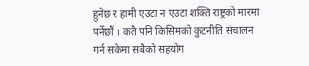हुनेछ र हामी एउटा न एउटा शक्ति राष्ट्रको मारमा पर्नेछौं । कतै पनि किसिमको कुटनीति संचालन गर्न सकेमा सबैको सहयोग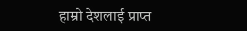हाम्रो देशलाई प्राप्त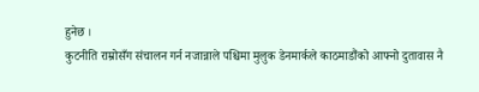हुनेछ ।
कुटनीति राम्रोसँग संचालन गर्न नजान्नाले पश्चिमा मुलुक डेनमार्कले काठमाडौंको आफ्नो दुतावास नै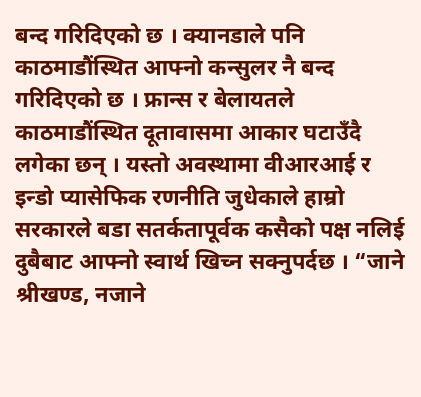बन्द गरिदिएको छ । क्यानडाले पनि काठमाडौंस्थित आफ्नो कन्सुलर नै बन्द गरिदिएको छ । फ्रान्स र बेलायतले काठमाडौंस्थित दूतावासमा आकार घटाउँदै लगेका छन् । यस्तो अवस्थामा वीआरआई र इन्डो प्यासेफिक रणनीति जुधेकाले हाम्रो सरकारले बडा सतर्कतापूर्वक कसैको पक्ष नलिई दुबैबाट आफ्नो स्वार्थ खिच्न सक्नुपर्दछ । “जाने श्रीखण्ड, नजाने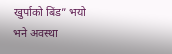खुर्पाको बिंड” भयो भने अवस्था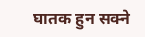घातक हुन सक्ने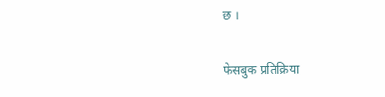छ ।

फेसबुक प्रतिक्रिया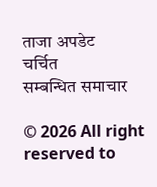ताजा अपडेट
चर्चित
सम्बन्धित समाचार

© 2026 All right reserved to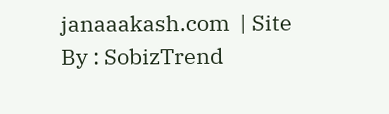janaaakash.com  | Site By : SobizTrend